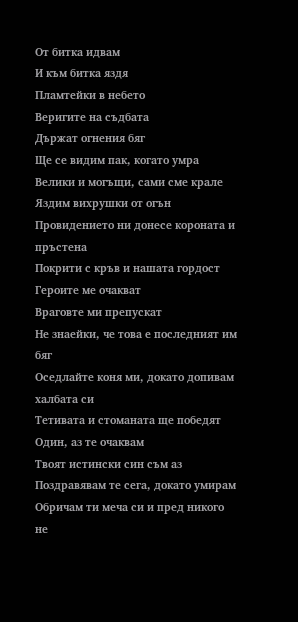От битка идвам
И към битка яздя
Пламтейки в небето
Веригите на съдбата
Държат огнения бяг
Ще се видим пак, когато умра
Велики и могъщи, сами сме крале
Яздим вихрушки от огън
Провидението ни донесе короната и пръстена
Покрити с кръв и нашата гордост
Героите ме очакват
Враговте ми препускат
Не знаейки, че това е последният им бяг
Оседлайте коня ми, докато допивам халбата си
Тетивата и стоманата ще победят
Один, аз те очаквам
Твоят истински син съм аз
Поздравявам те сега, докато умирам
Обричам ти меча си и пред никого не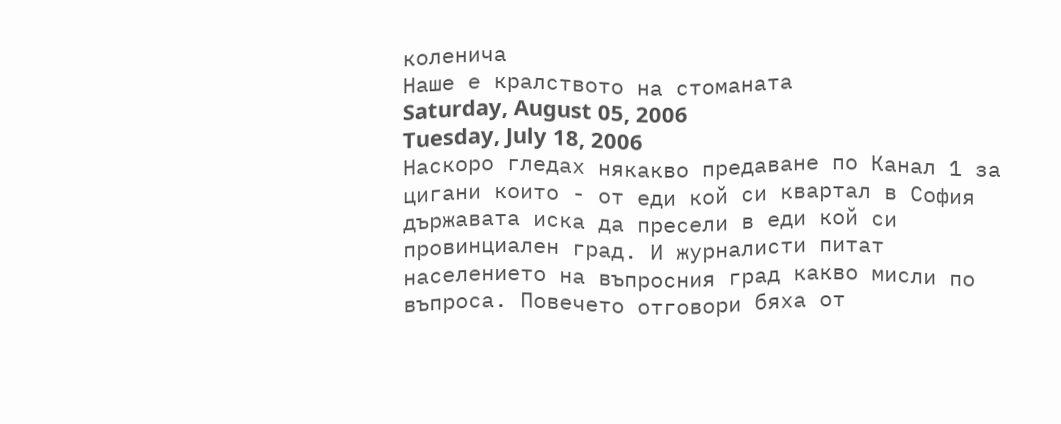коленича
Наше е кралството на стоманата
Saturday, August 05, 2006
Tuesday, July 18, 2006
Наскоро гледах някакво предаване по Канал 1 за цигани които - от еди кой си квартал в София държавата иска да пресели в еди кой си провинциален град. И журналисти питат населението на въпросния град какво мисли по въпроса. Повечето отговори бяха от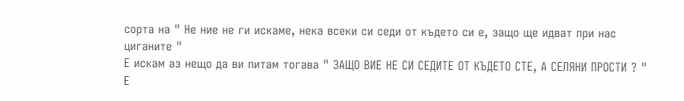сорта на " Не ние не ги искаме, нека всеки си седи от където си е, защо ще идват при нас циганите "
Е искам аз нещо да ви питам тогава " ЗАЩО ВИЕ НЕ СИ СЕДИТЕ ОТ КЪДЕТО СТЕ, А СЕЛЯНИ ПРОСТИ ? "
Е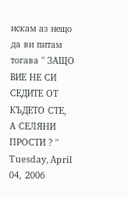искам аз нещо да ви питам тогава " ЗАЩО ВИЕ НЕ СИ СЕДИТЕ ОТ КЪДЕТО СТЕ, А СЕЛЯНИ ПРОСТИ ? "
Tuesday, April 04, 2006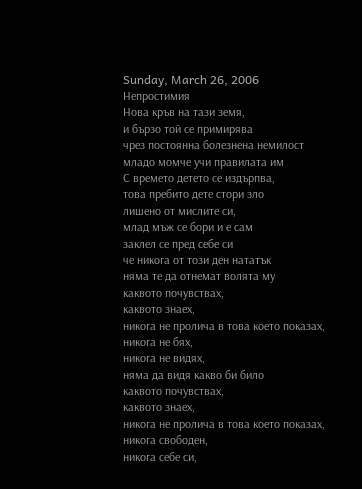Sunday, March 26, 2006
Непростимия
Нова кръв на тази земя,
и бързо той се примирява
чрез постоянна болезнена немилост
младо момче учи правилата им
С времето детето се издърпва,
това пребито дете стори зло
лишено от мислите си,
млад мъж се бори и е сам
заклел се пред себе си
че никога от този ден нататък
няма те да отнемат волята му
каквото почувствах,
каквото знаех,
никога не пролича в това което показах,
никога не бях,
никога не видях,
няма да видя какво би било
каквото почувствах,
каквото знаех,
никога не пролича в това което показах,
никога свободен,
никога себе си,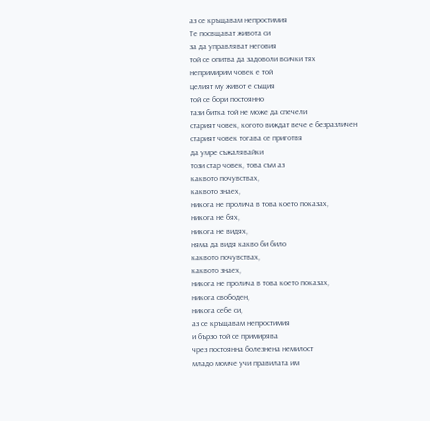аз се кръщавам непростимия
Те посвщават живота си
за да управляват неговия
той се опитва да задоволи всички тях
непримирим човек е той
целият му живот е същия
той се бори постоянно
тази битка той не може да спечели
старият човек, когото виждат вече е безразличен
старият човек тогава се приготвя
да умре съжалявайки
този стар човек, това съм аз
каквото почувствах,
каквото знаех,
никога не пролича в това което показах,
никога не бях,
никога не видях,
няма да видя какво би било
каквото почувствах,
каквото знаех,
никога не пролича в това което показах,
никога свободен,
никога себе си,
аз се кръщавам непростимия
и бързо той се примирява
чрез постоянна болезнена немилост
младо момче учи правилата им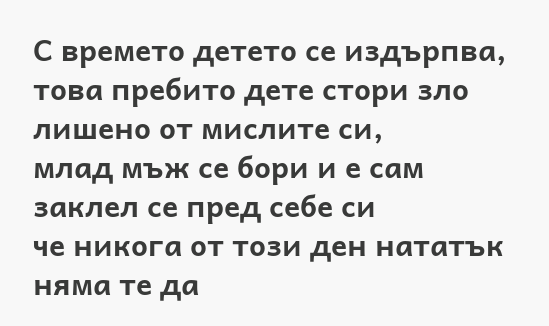С времето детето се издърпва,
това пребито дете стори зло
лишено от мислите си,
млад мъж се бори и е сам
заклел се пред себе си
че никога от този ден нататък
няма те да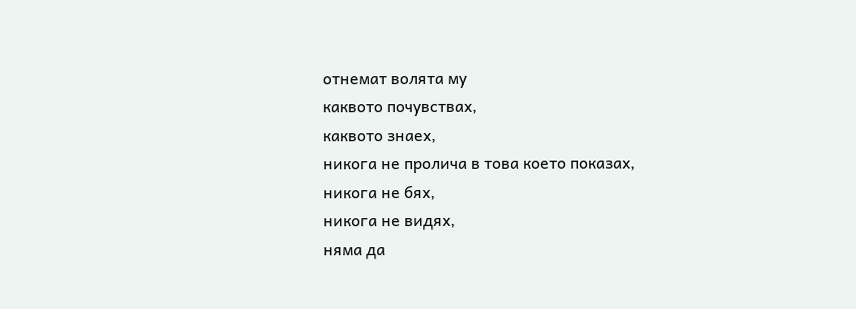отнемат волята му
каквото почувствах,
каквото знаех,
никога не пролича в това което показах,
никога не бях,
никога не видях,
няма да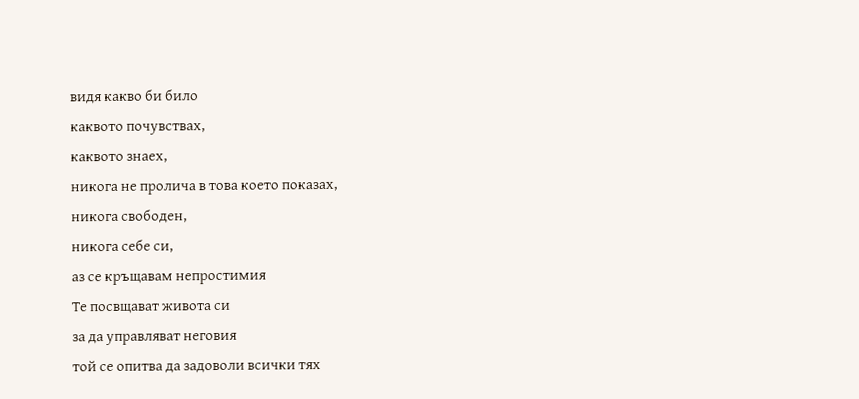видя какво би било
каквото почувствах,
каквото знаех,
никога не пролича в това което показах,
никога свободен,
никога себе си,
аз се кръщавам непростимия
Те посвщават живота си
за да управляват неговия
той се опитва да задоволи всички тях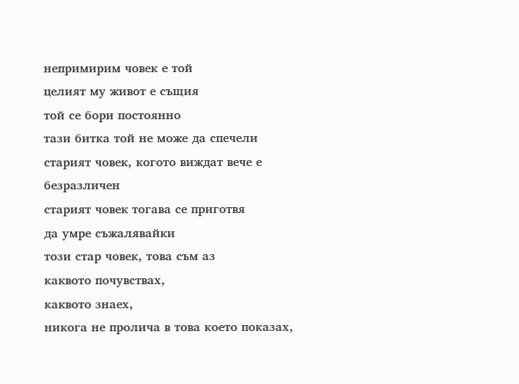непримирим човек е той
целият му живот е същия
той се бори постоянно
тази битка той не може да спечели
старият човек, когото виждат вече е безразличен
старият човек тогава се приготвя
да умре съжалявайки
този стар човек, това съм аз
каквото почувствах,
каквото знаех,
никога не пролича в това което показах,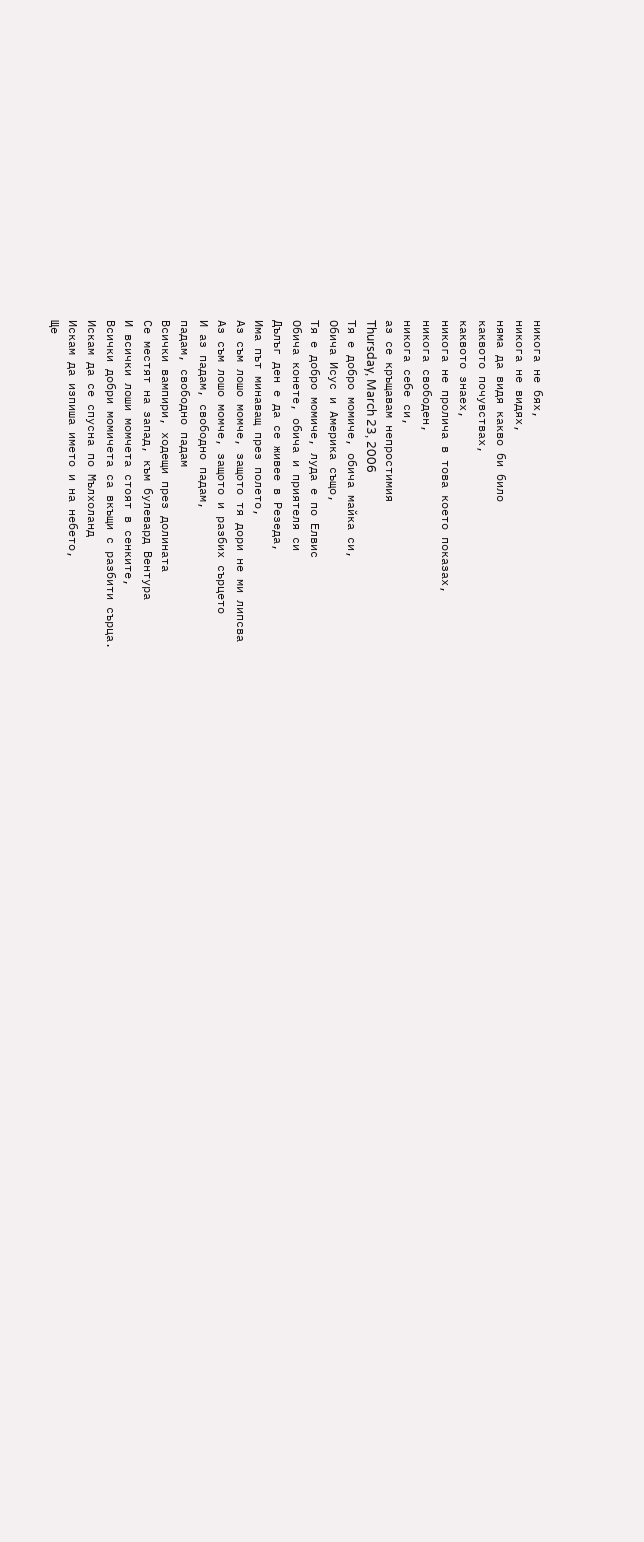никога не бях,
никога не видях,
няма да видя какво би било
каквото почувствах,
каквото знаех,
никога не пролича в това което показах,
никога свободен,
никога себе си,
аз се кръщавам непростимия
Thursday, March 23, 2006
Тя е добро момиче, обича майка си,
Обича Исус и Америка също,
Тя е добро момиче, луда е по Елвис
Обича конете, обича и приятеля си
Дълъг ден е да се живее в Резеда,
Има път минаващ през полето,
Аз съм лошо момче, защото тя дори не ми липсва
Аз съм лошо момче, защото и разбих сърцето
И аз падам, свободно падам,
падам, свободно падам
Всички вампири, ходещи през долината
Се местят на запад, към булевард Вентура
И всички лоши момчета стоят в сенките,
Всички добри момичета са вкъщи с разбити сърца.
Искам да се спусна по Мълхоланд
Искам да изпиша името и на небето,
Ще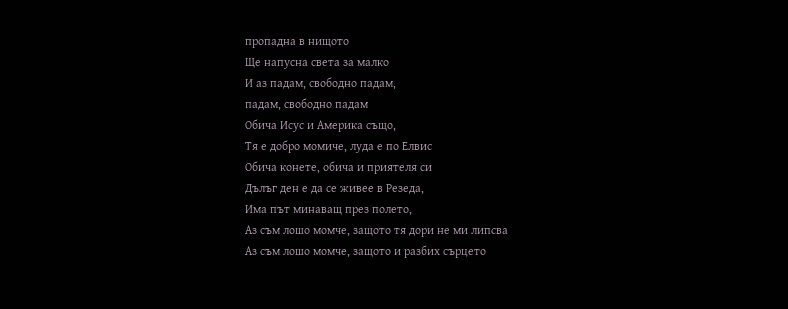пропадна в нищото
Ще напусна света за малко
И аз падам, свободно падам,
падам, свободно падам
Обича Исус и Америка също,
Тя е добро момиче, луда е по Елвис
Обича конете, обича и приятеля си
Дълъг ден е да се живее в Резеда,
Има път минаващ през полето,
Аз съм лошо момче, защото тя дори не ми липсва
Аз съм лошо момче, защото и разбих сърцето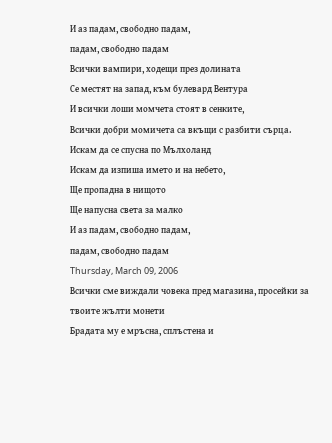И аз падам, свободно падам,
падам, свободно падам
Всички вампири, ходещи през долината
Се местят на запад, към булевард Вентура
И всички лоши момчета стоят в сенките,
Всички добри момичета са вкъщи с разбити сърца.
Искам да се спусна по Мълхоланд
Искам да изпиша името и на небето,
Ще пропадна в нищото
Ще напусна света за малко
И аз падам, свободно падам,
падам, свободно падам
Thursday, March 09, 2006
Всички сме виждали човека пред магазина, просейки за твоите жълти монети
Брадата му е мръсна, сплъстена и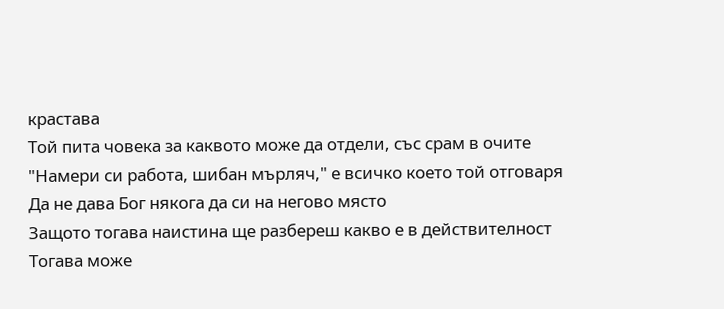крастава
Той пита човека за каквото може да отдели, със срам в очите
"Намери си работа, шибан мърляч," е всичко което той отговаря
Да не дава Бог някога да си на негово място
Защото тогава наистина ще разбереш какво е в действителност
Тогава може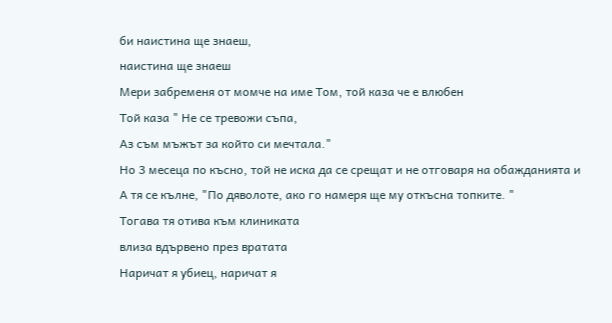би наистина ще знаеш,
наистина ще знаеш
Мери забременя от момче на име Том, той каза че е влюбен
Той каза " Не се тревожи съпа,
Аз съм мъжът за който си мечтала."
Но 3 месеца по късно, той не иска да се срещат и не отговаря на обажданията и
А тя се кълне, "По дяволоте, ако го намеря ще му откъсна топките. "
Тогава тя отива към клиниката
влиза вдървено през вратата
Наричат я убиец, наричат я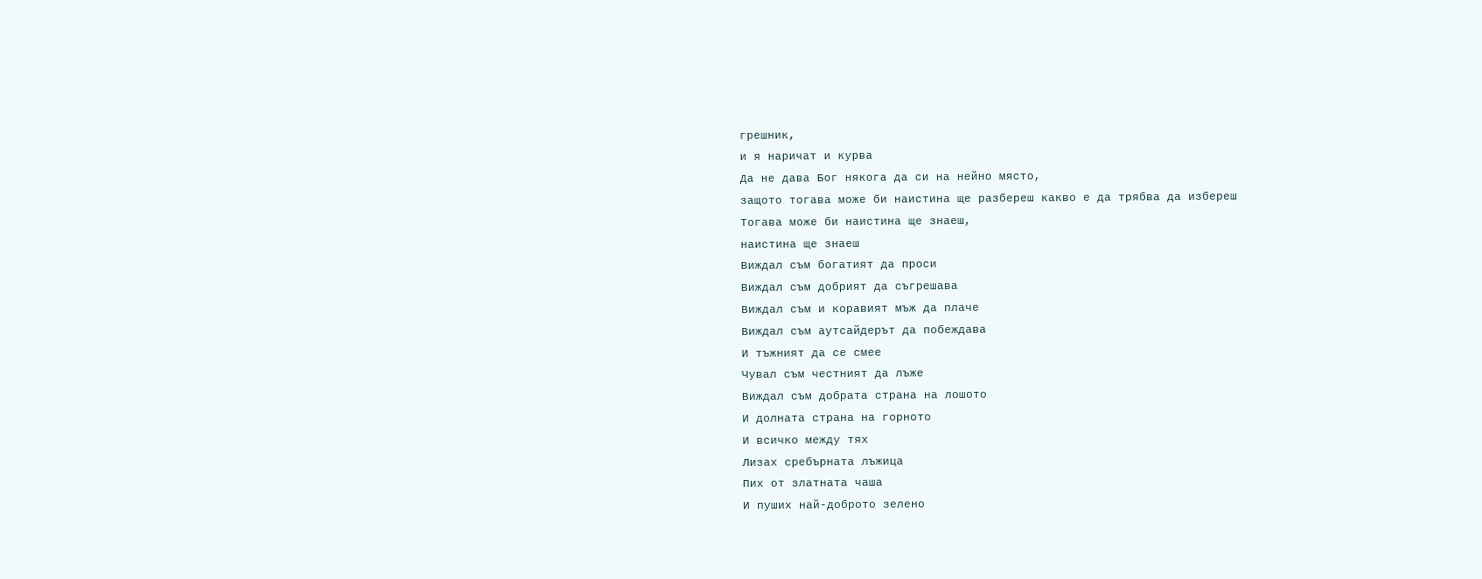грешник,
и я наричат и курва
Да не дава Бог някога да си на нейно място,
защото тогава може би наистина ще разбереш какво е да трябва да избереш
Тогава може би наистина ще знаеш,
наистина ще знаеш
Виждал съм богатият да проси
Виждал съм добрият да съгрешава
Виждал съм и коравият мъж да плаче
Виждал съм аутсайдерът да побеждава
И тъжният да се смее
Чувал съм честният да лъже
Виждал съм добрата страна на лошото
И долната страна на горното
И всичко между тях
Лизах сребърната лъжица
Пих от златната чаша
И пуших най-доброто зелено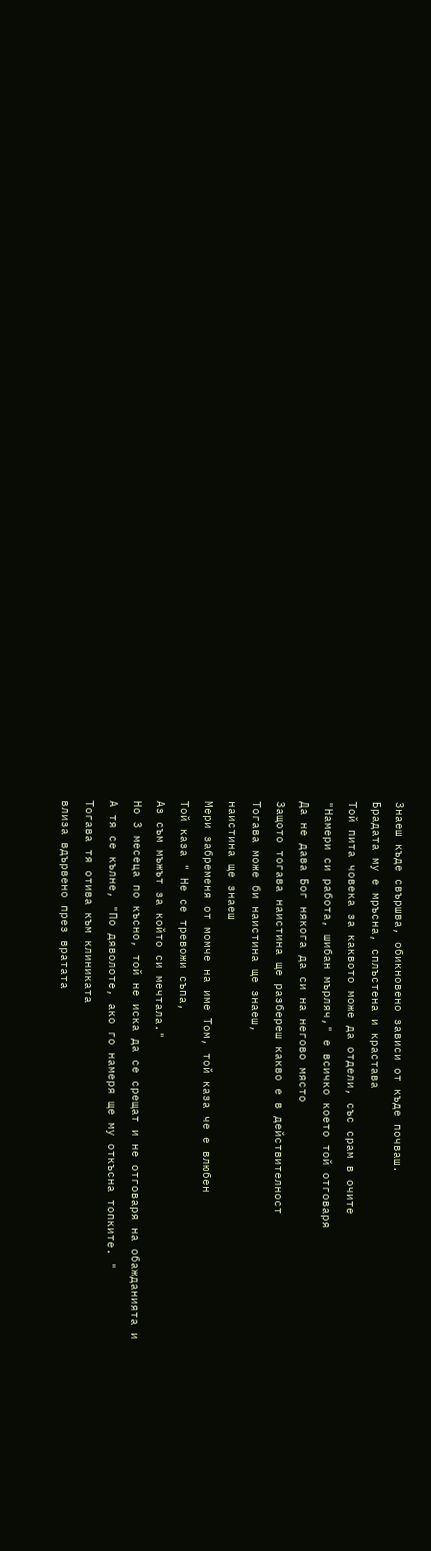Знаеш къде свършва, обикновено зависи от къде почваш.
Брадата му е мръсна, сплъстена и крастава
Той пита човека за каквото може да отдели, със срам в очите
"Намери си работа, шибан мърляч," е всичко което той отговаря
Да не дава Бог някога да си на негово място
Защото тогава наистина ще разбереш какво е в действителност
Тогава може би наистина ще знаеш,
наистина ще знаеш
Мери забременя от момче на име Том, той каза че е влюбен
Той каза " Не се тревожи съпа,
Аз съм мъжът за който си мечтала."
Но 3 месеца по късно, той не иска да се срещат и не отговаря на обажданията и
А тя се кълне, "По дяволоте, ако го намеря ще му откъсна топките. "
Тогава тя отива към клиниката
влиза вдървено през вратата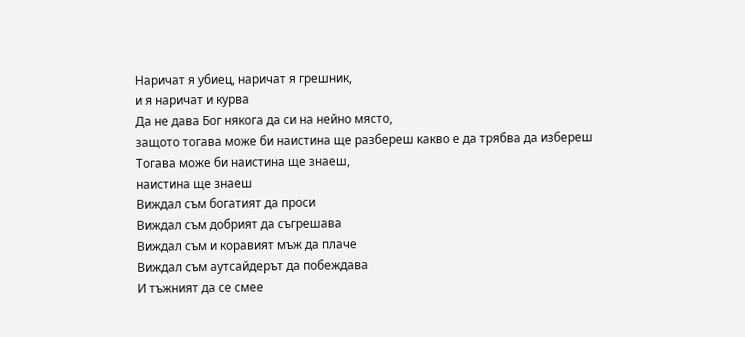Наричат я убиец, наричат я грешник,
и я наричат и курва
Да не дава Бог някога да си на нейно място,
защото тогава може би наистина ще разбереш какво е да трябва да избереш
Тогава може би наистина ще знаеш,
наистина ще знаеш
Виждал съм богатият да проси
Виждал съм добрият да съгрешава
Виждал съм и коравият мъж да плаче
Виждал съм аутсайдерът да побеждава
И тъжният да се смее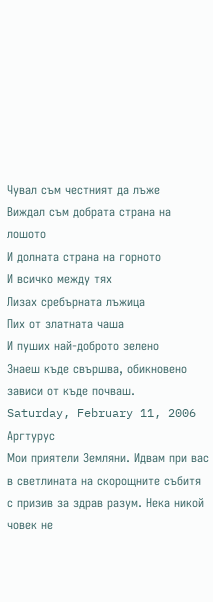Чувал съм честният да лъже
Виждал съм добрата страна на лошото
И долната страна на горното
И всичко между тях
Лизах сребърната лъжица
Пих от златната чаша
И пуших най-доброто зелено
Знаеш къде свършва, обикновено зависи от къде почваш.
Saturday, February 11, 2006
Аргтурус
Мои приятели Земляни. Идвам при вас в светлината на скорощните събитя с призив за здрав разум. Нека никой човек не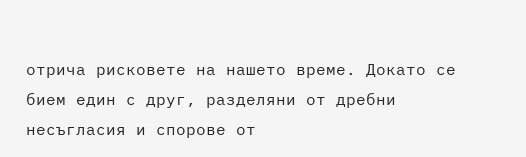отрича рисковете на нашето време. Докато се бием един с друг, разделяни от дребни несъгласия и спорове от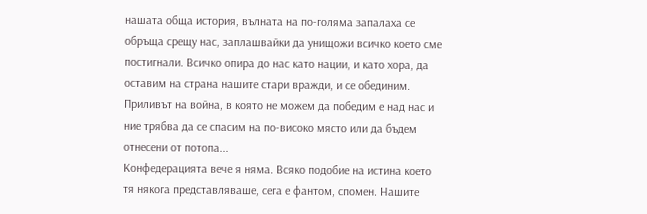нашата обща история, вълната на по-голяма запалаха се обръща срещу нас, заплашвайки да унищожи всичко което сме постигнали. Всичко опира до нас като нации, и като хора, да оставим на страна нашите стари вражди, и се обединим. Приливът на война, в която не можем да победим е над нас и ние трябва да се спасим на по-високо място или да бъдем отнесени от потопа...
Конфедерацията вече я няма. Всяко подобие на истина което тя някога представляваше, сега е фантом, спомен. Нашите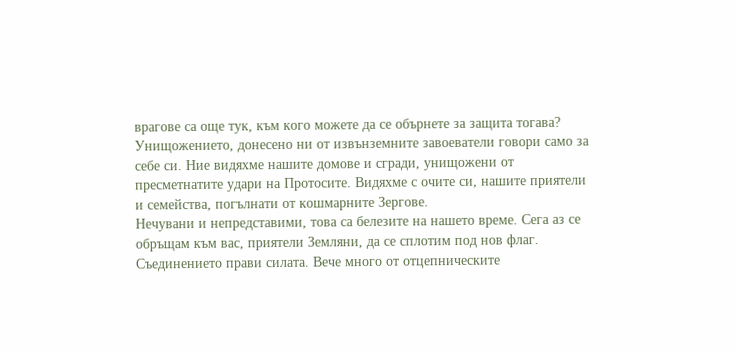врагове са още тук, към кого можете да се обърнете за защита тогава? Унищожението, донесено ни от извънземните завоеватели говори само за себе си. Ние видяхме нашите домове и сгради, унищожени от пресметнатите удари на Протосите. Видяхме с очите си, нашите приятели и семейства, погълнати от кошмарните Зергове.
Нечувани и непредставими, това са белезите на нашето време. Сега аз се обръщам към вас, приятели Земляни, да се сплотим под нов флаг. Съединението прави силата. Вече много от отцепническите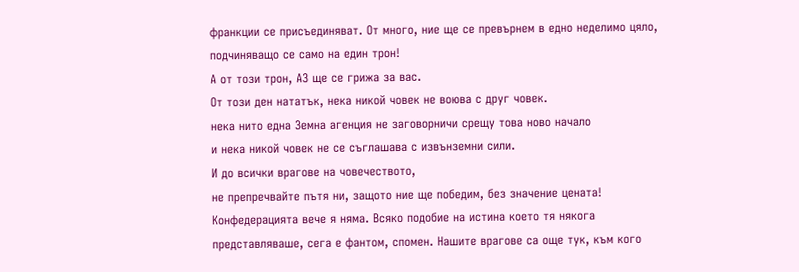франкции се присъединяват. От много, ние ще се превърнем в едно неделимо цяло, подчиняващо се само на един трон!
А от този трон, АЗ ще се грижа за вас.
От този ден нататък, нека никой човек не воюва с друг човек.
нека нито една Земна агенция не заговорничи срещу това ново начало
и нека никой човек не се съглашава с извънземни сили.
И до всички врагове на човечеството,
не препречвайте пътя ни, защото ние ще победим, без значение цената!
Конфедерацията вече я няма. Всяко подобие на истина което тя някога представляваше, сега е фантом, спомен. Нашите врагове са още тук, към кого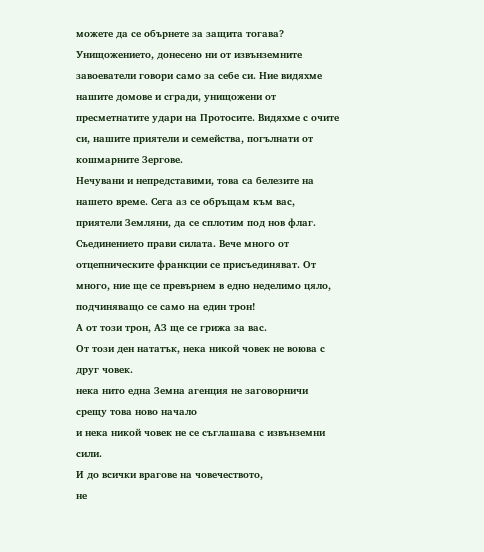можете да се обърнете за защита тогава? Унищожението, донесено ни от извънземните завоеватели говори само за себе си. Ние видяхме нашите домове и сгради, унищожени от пресметнатите удари на Протосите. Видяхме с очите си, нашите приятели и семейства, погълнати от кошмарните Зергове.
Нечувани и непредставими, това са белезите на нашето време. Сега аз се обръщам към вас, приятели Земляни, да се сплотим под нов флаг. Съединението прави силата. Вече много от отцепническите франкции се присъединяват. От много, ние ще се превърнем в едно неделимо цяло, подчиняващо се само на един трон!
А от този трон, АЗ ще се грижа за вас.
От този ден нататък, нека никой човек не воюва с друг човек.
нека нито една Земна агенция не заговорничи срещу това ново начало
и нека никой човек не се съглашава с извънземни сили.
И до всички врагове на човечеството,
не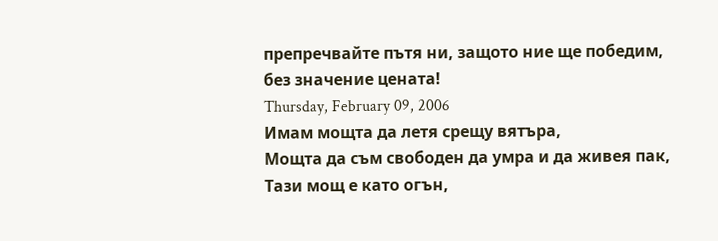препречвайте пътя ни, защото ние ще победим, без значение цената!
Thursday, February 09, 2006
Имам мощта да летя срещу вятъра,
Мощта да съм свободен да умра и да живея пак,
Тази мощ е като огън,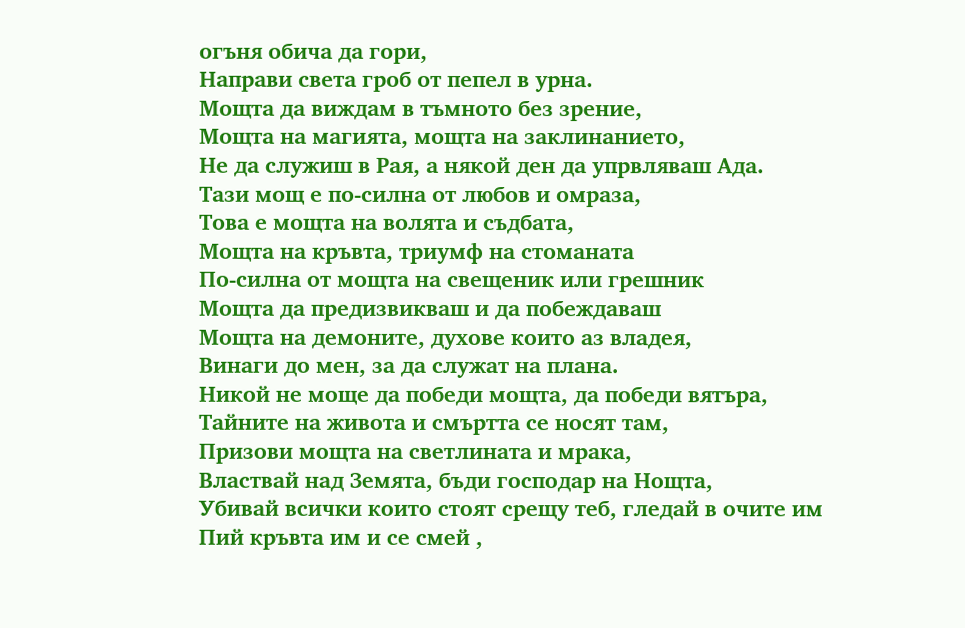огъня обича да гори,
Направи света гроб от пепел в урна.
Мощта да виждам в тъмното без зрение,
Мощта на магията, мощта на заклинанието,
Не да служиш в Рая, а някой ден да упрвляваш Ада.
Тази мощ е по-силна от любов и омраза,
Това е мощта на волята и съдбата,
Мощта на кръвта, триумф на стоманата
По-силна от мощта на свещеник или грешник
Мощта да предизвикваш и да побеждаваш
Мощта на демоните, духове които аз владея,
Винаги до мен, за да служат на плана.
Никой не моще да победи мощта, да победи вятъра,
Тайните на живота и смъртта се носят там,
Призови мощта на светлината и мрака,
Властвай над Земята, бъди господар на Нощта,
Убивай всички които стоят срещу теб, гледай в очите им
Пий кръвта им и се смей ,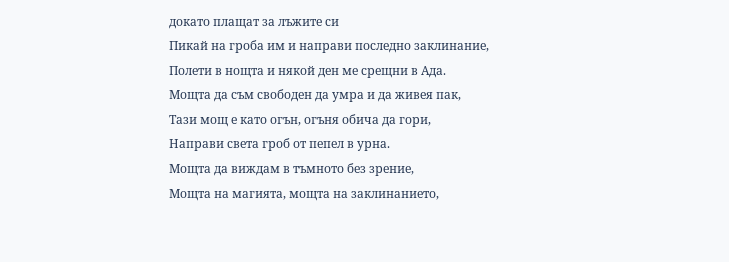докато плащат за лъжите си
Пикай на гроба им и направи последно заклинание,
Полети в нощта и някой ден ме срещни в Ада.
Мощта да съм свободен да умра и да живея пак,
Тази мощ е като огън, огъня обича да гори,
Направи света гроб от пепел в урна.
Мощта да виждам в тъмното без зрение,
Мощта на магията, мощта на заклинанието,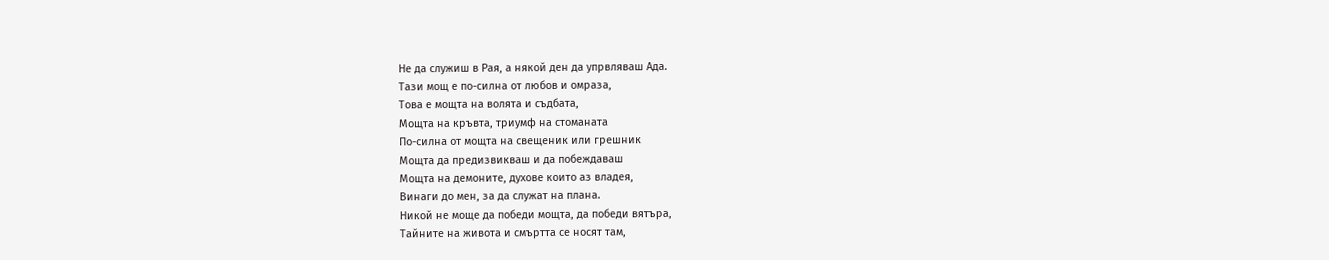Не да служиш в Рая, а някой ден да упрвляваш Ада.
Тази мощ е по-силна от любов и омраза,
Това е мощта на волята и съдбата,
Мощта на кръвта, триумф на стоманата
По-силна от мощта на свещеник или грешник
Мощта да предизвикваш и да побеждаваш
Мощта на демоните, духове които аз владея,
Винаги до мен, за да служат на плана.
Никой не моще да победи мощта, да победи вятъра,
Тайните на живота и смъртта се носят там,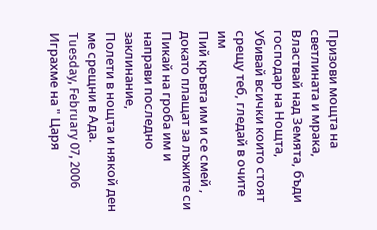Призови мощта на светлината и мрака,
Властвай над Земята, бъди господар на Нощта,
Убивай всички които стоят срещу теб, гледай в очите им
Пий кръвта им и се смей , докато плащат за лъжите си
Пикай на гроба им и направи последно заклинание,
Полети в нощта и някой ден ме срещни в Ада.
Tuesday, February 07, 2006
Играхме на " Царя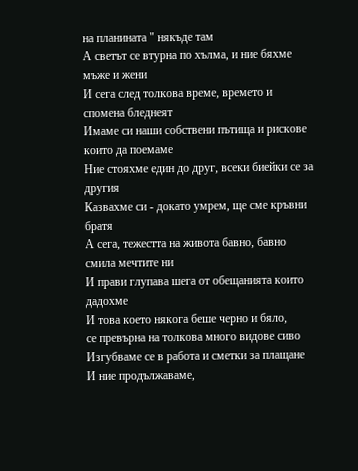на планината " някъде там
А светът се втурна по хълма, и ние бяхме мъже и жени
И сега след толкова време, времето и спомена бледнеят
Имаме си наши собствени пътища и рискове които да поемаме
Ние стояхме един до друг, всеки биейки се за другия
Казвахме си - докато умрем, ще сме кръвни братя
А сега, тежестта на живота бавно, бавно смила мечтите ни
И прави глупава шега от обещанията които дадохме
И това което някога беше черно и бяло,
се превърна на толкова много видове сиво
Изгубваме се в работа и сметки за плащане
И ние продължаваме,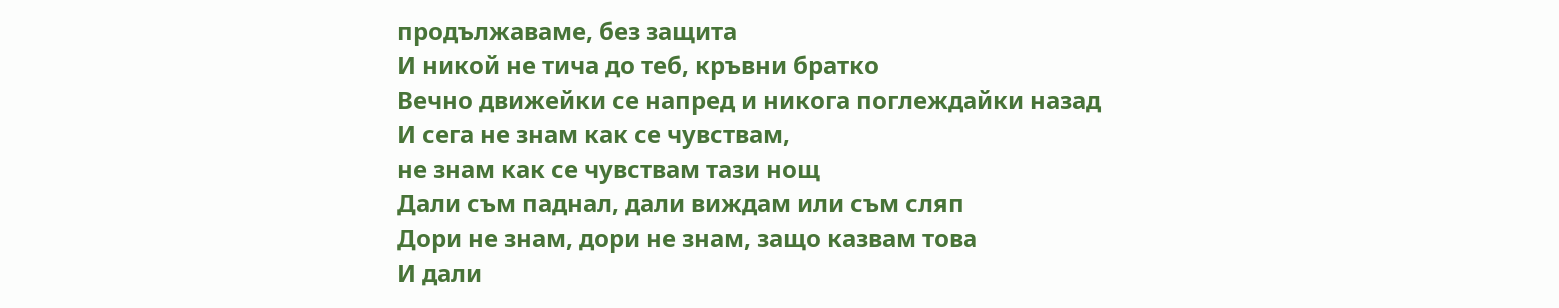продължаваме, без защита
И никой не тича до теб, кръвни братко
Вечно движейки се напред и никога поглеждайки назад
И сега не знам как се чувствам,
не знам как се чувствам тази нощ
Дали съм паднал, дали виждам или съм сляп
Дори не знам, дори не знам, защо казвам това
И дали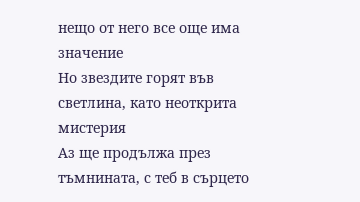нещо от него все още има значение
Но звездите горят във светлина, като неоткрита мистерия
Аз ще продължа през тъмнината, с теб в сърцето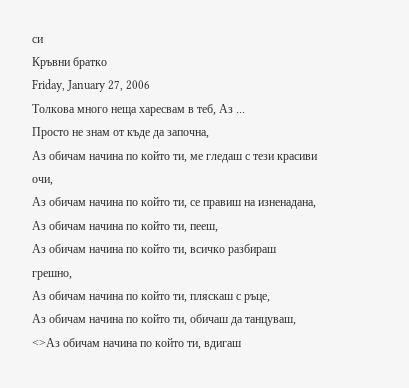си
Кръвни братко
Friday, January 27, 2006
Толкова много неща харесвам в теб, Аз ...
Просто не знам от къде да започна,
Аз обичам начина по който ти, ме гледаш с тези красиви очи,
Аз обичам начина по който ти, се правиш на изненадана,
Аз обичам начина по който ти, пееш,
Аз обичам начина по който ти, всичко разбираш грешно,
Аз обичам начина по който ти, пляскаш с ръце,
Аз обичам начина по който ти, обичаш да танцуваш,
<>Аз обичам начина по който ти, вдигаш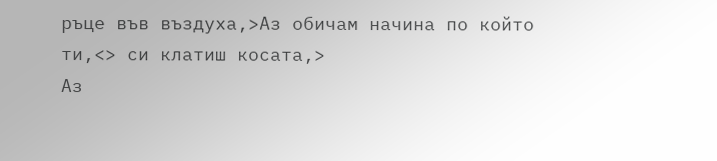ръце във въздуха,>Аз обичам начина по който ти,<> си клатиш косата,>
Аз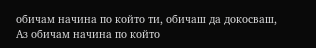обичам начина по който ти, обичаш да докосваш,
Аз обичам начина по който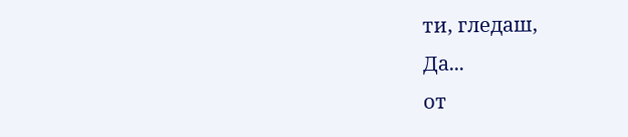ти, гледаш,
Да...
от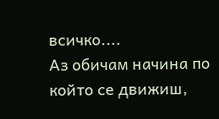всичко....
Аз обичам начина по който се движиш,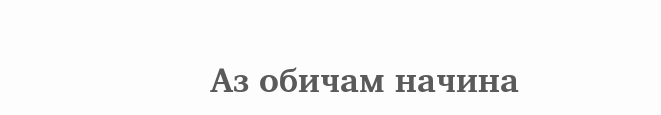Аз обичам начина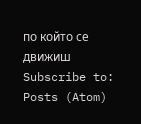по който се движиш
Subscribe to:
Posts (Atom)